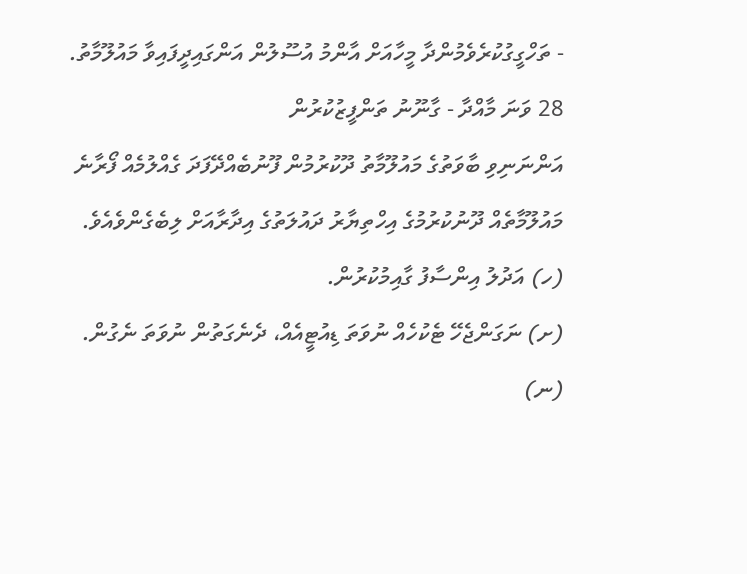- ތަހްގީގުކުރެވެމުންދާ މީހާއަށް އާންމު އުސޫލުން އަންގައިދީފައިވާ މައުލޫމާތު.
28 ވަނަ މާއްދާ - ގާނޫނު ތަންފީޒުކުރުން
އަންނަނިވި ބާވަތުގެ މައުލޫމާތު ދޫކުރުމުން ފޫނުބެއްދޭފަދަ ގެއްލުމެއް ފޯރާނެ މައުލޫމާތެއް ދޫނުކުރުމުގެ އިހްތިޔާރު ދައުލަތުގެ އިދާރާއަށް ލިބެގެންވެއެވެ.
(ހ) އަދުލު އިންސާފު ގާއިމުކުރުން.
(ށ) ނަގަންޖެހޭ ޓެކުހެއް ނުވަތަ ޑިއުޓީއެއް، ދެނެގަތުން ނުވަތަ ނެގުން.
(ނ)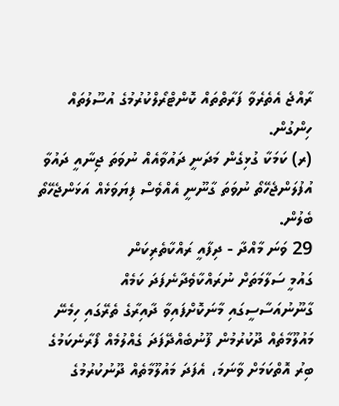ރާއްޖެ އެތެރެވާ ފަރާތްތައް ކޮންޓްރޯލްކުރުމުގެ އުސޫލުތައް ހިންގުން.
(ރ) ކަމަކާ ގުޅިގެން މަދަނީ ދައުވާއެއް ނުވަތަ ޖިނާއީ ދައުވާ އުފުލަންޖެހޭތޯ ނުވަތަ ގާނޫނީ އެއްވެސް ފިޔަވަޅެއް އަޅަންޖެހޭތޯ ބެލުން.
29 ވަނަ މާއްދާ - ދިފާއީ ރައްކާތެރިކަން
ގައުމީ ސަލާމަތަށް ނުރައްކާވެދާނެފަދަ ކަމެއް ގާނޫނުއަސާސީގައި މާނަކޮށްފައިވާ ދާއިރާގެ ތެރޭގައި ހިމެނޭ މައުލޫމާތެއް ދޫކުރުމުން ފޫނުބެއްދޭފަދަ ގެއްލުމެއް ފޯރާނެކަމުގެ ބިރު އޮތްކަމަށް ވާނަމަ، އެފަދަ މައުލޫމާތެއް ދޫނުކުރުމުގެ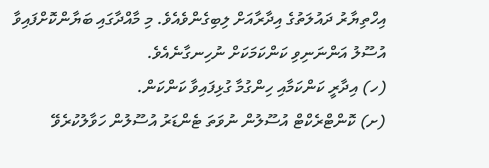އިހްތިޔާރު ދައުލަތުގެ އިދާރާއަށް ލިބިގެންވެއެވެ. މި މާއްދާގައި ބަޔާންކޮށްފައިވާ އުސޫލު އަންނަނިވި ކަންކަމަކަށް ނުހިނގާނެއެވެ.
(ހ) އިދާރީ ކަންކަމާއި ހިންގުމާ ގުޅިފައިވާ ކަންކަން.
(ށ) ކޮންޓްރެކްޓް އުސޫލުން ނުވަތަ ޓެންޑަރު އުސޫލުން ހަވާލުކުރެވޭ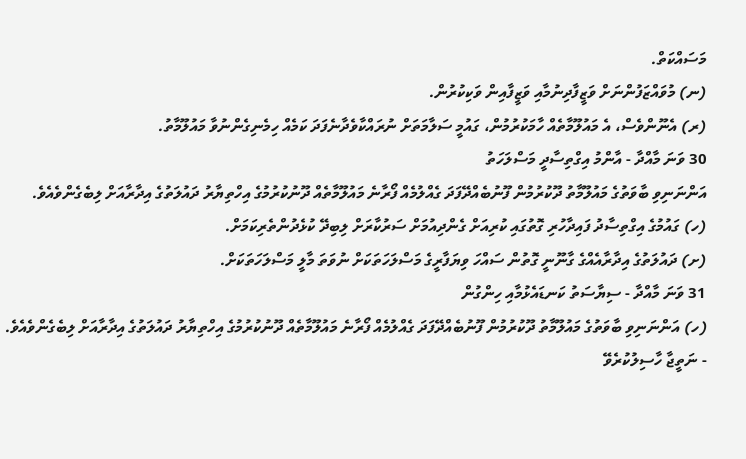މަސައްކަތް.
(ނ) މުވައްޒަފުންނަށް ވަޒީފާދިނުމާއި ވަޒީފާއިން ވަކިކުރުން.
(ރ) އެނޫންވެސް، އެ މައުލޫމާތެއް ހާމަކުރުމުން، ގައުމީ ސަލާމަތަށް ނުރައްކާވެދާނެފަދަ ކަމެއް ހިމެނިގެންނުވާ މައުލޫމާތު.
30 ވަނަ މާއްދާ - އާންމު އިގްތިސާދީ މަސްލަހަތު
އަންނަނިވި ބާވަތުގެ މައުލޫމާތު ދޫކުރުމުން ފޫނުބެއްދޭފަދަ ގެއްލުމެއް ފޯރާނެ މައުލޫމާތެއް ދޫނުކުރުމުގެ އިހްތިޔާރު ދައުލަތުގެ އިދާރާއަށް ލިބެގެންވެއެވެ.
(ހ) ގައުމުގެ އިގްތިސާދު ފައިދާހުރި ގޮތުގައި ކުރިއަށް ގެންދިއުމަށް ސަރުކާރަށް ލިބިދޭ ކުޅެދުންތެރިކަމަށް.
(ށ) ދައުލަތުގެ އިދާރާއެއްގެ ގާނޫނީ ގޮތުން ސައްހަ ވިޔަފާރީގެ މަސްލަހަތަކަށް ނުވަތަ މާލީ މަސްލަހަތަކަށް.
31 ވަނަ މާއްދާ - ސިޔާސަތު ކަނޑައެޅުމާއި ހިންގުން
(ހ) އަންނަނިވި ބާވަތުގެ މައުލޫމާތު ދޫކުރުމުން ފޫނުބެއްދޭފަދަ ގެއްލުމެއް ފޯރާނެ މައުލޫމާތެއް ދޫނުކުރުމުގެ އިހްތިޔާރު ދައުލަތުގެ އިދާރާއަށް ލިބެގެންވެއެވެ.
- ނަތީޖާ ހާސިލުކުރެވޭ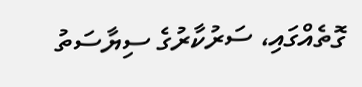ގޮތެއްގައި، ސަރުކާރުގެ ސިޔާސަތު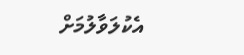އެކުލަވާލުމަށް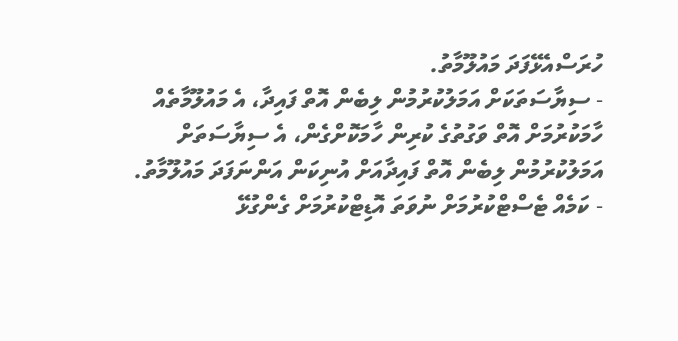ހުރަސްއެޅޭފަދަ މައުލޫމާތު.
- ސިޔާސަތަކަށް އަމަލުކުރުމުން ލިބެން އޮތް ފައިދާ، އެ މައުލޫމާތެއް ހާމަކުރުމަށް އޮތް ވަގުތުގެ ކުރިން ހާމަކޮށްގެން، އެ ސިޔާސަތަށް އަމަލުކުރުމުން ލިބެން އޮތް ފައިދާއަށް އުނިކަން އަންނަފަދަ މައުލޫމާތު.
- ކަމެއް ޓެސްޓްކުރުމަށް ނުވަތަ އޮޑިޓްކުރުމަށް ގެންގުޅޭ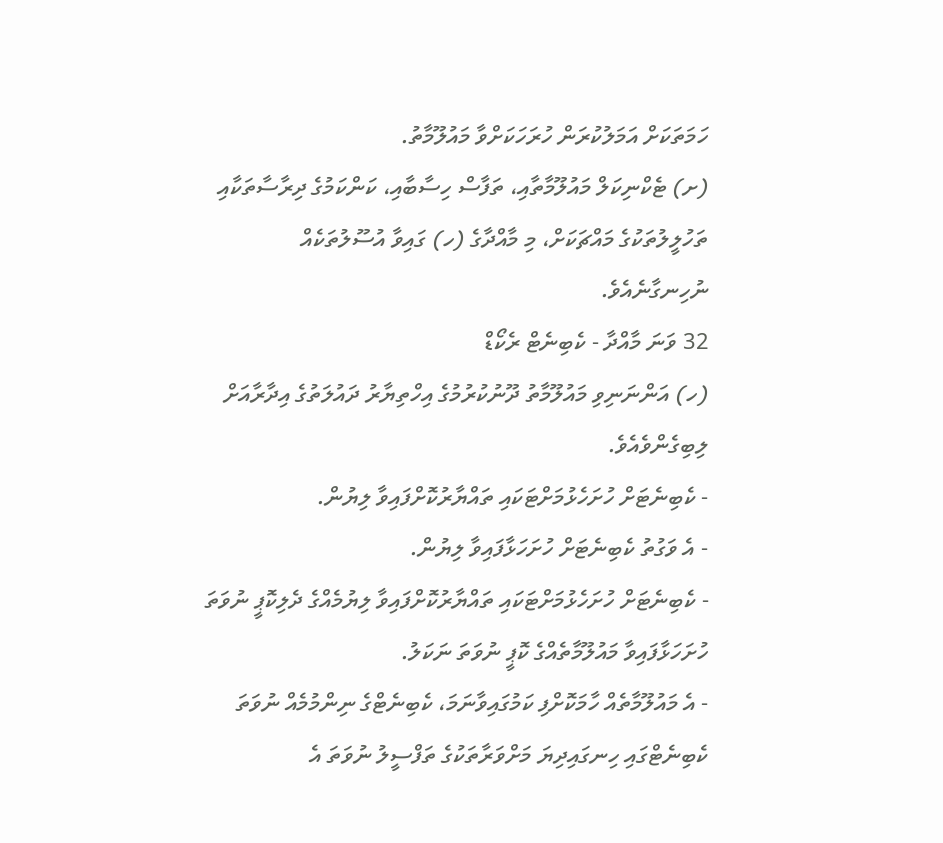ހަމަތަކަށް އަމަލުކުރަން ހުރަހަކަށްވާ މައުލޫމާތު.
(ށ) ޓެކްނިކަލް މައުލޫމާތާއި، ތަފާސް ހިސާބާއި، ކަންކަމުގެ ދިރާސާތަކާއި ތަހުލީލުތަކުގެ މައްޗަކަށް، މި މާއްދާގެ (ހ) ގައިވާ އުސޫލުތަކެއް ނުހިނގާނެއެވެ.
32 ވަނަ މާއްދާ - ކެބިނެޓް ރެކޯޑް
(ހ) އަންނަނިވި މައުލޫމާތު ދޫނުކުރުމުގެ އިހްތިޔާރު ދައުލަތުގެ އިދާރާއަށް ލިބިގެންވެއެވެ.
- ކެބިނެޓަށް ހުށަހެޅުމަށްޓަކައި ތައްޔާރުކޮށްފައިވާ ލިޔުން.
- އެ ވަގުތު ކެބިނެޓަށް ހުށަހަޅާފައިވާ ލިޔުން.
- ކެބިނެޓަށް ހުށަހެޅުމަށްޓަކައި ތައްޔާރުކޮށްފައިވާ ލިޔުމެއްގެ ދެލިކޮޕީ ނުވަތަ ހުށަހަޅާފައިވާ މައުލޫމާތެއްގެ ކޮޕީ ނުވަތަ ނަކަލު.
- އެ މައުލޫމާތެއް ހާމަކޮށްފި ކަމުގައިވާނަމަ، ކެބިނެޓްގެ ނިންމުމެއް ނުވަތަ ކެބިނެޓްގައި ހިނގައިދިޔަ މަށްވަރާތަކުގެ ތަފްސީލު ނުވަތަ އެ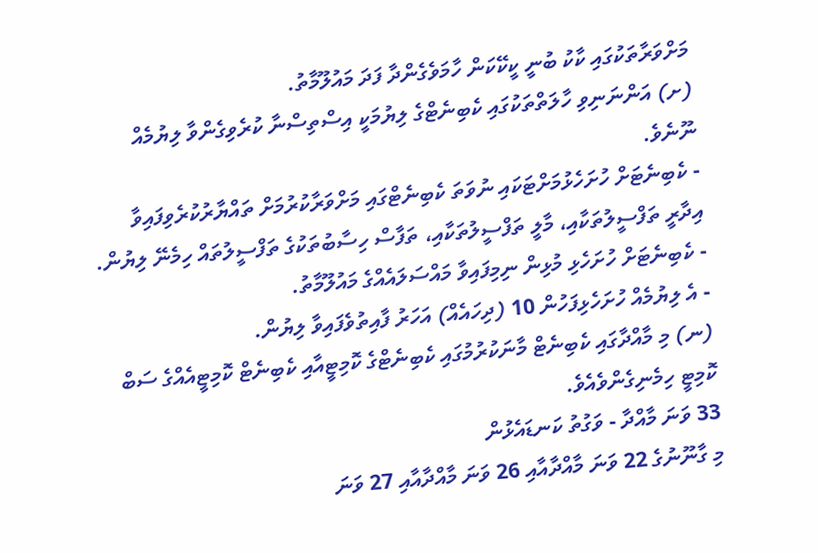މަށްވަރާތަކުގައި ކާކު ބުނީ ކީކޭކަން ހާމަވެގެންދާ ފަދަ މައުލޫމާތު.
(ށ) އަންނަނިވި ހާލަތްތަކުގައި ކެބިނެޓްގެ ލިޔުމަކީ އިސްތިސްނާ ކުރެވިގެންވާ ލިޔުމެއް ނޫނެވެ.
- ކެބިނެޓަށް ހުށަހެޅުމަށްޓަކައި ނުވަތަ ކެބިނެޓްގައި މަށްވަރާކުރުމަށް ތައްޔާރުކުރެވިފައިވާ އިދާރީ ތަފްސީލުތަކާއި، މާލީ ތަފްސީލުތަކާއި، ތަފާސް ހިސާބުތަކުގެ ތަފްސީލުތައް ހިމެނޭ ލިޔުން.
- ކެބިނެޓަށް ހުށަހެޅި މުޅިން ނިމިފައިވާ މައްސަލައެއްގެ މައުލޫމާތު.
- އެ ލިޔުމެއް ހުށަހެޅިފަހުން 10 (ދިހައެއް) އަހަރު ފާއިތުވެފައިވާ ލިޔުން.
(ނ) މި މާއްދާގައި ކެބިނެޓް މާނަކުރުމުގައި ކެބިނެޓްގެ ކޮމިޓީއާއި ކެބިނެޓް ކޮމިޓީއެއްގެ ސަބް ކޮމިޓީ ހިމެނިގެންވެއެވެ.
33 ވަނަ މާއްދާ - ވަގުތު ކަނޑައެޅުން
މި ގާނޫނުގެ 22 ވަނަ މާއްދާއާއި 26 ވަނަ މާއްދާއާއި 27 ވަނަ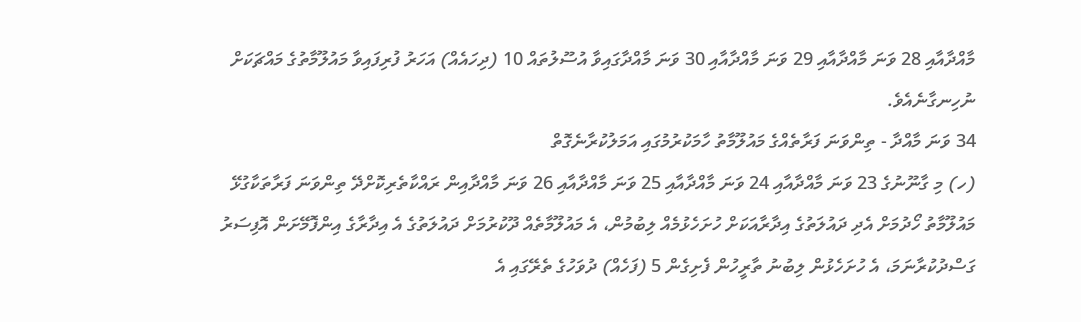މާއްދާއާއި 28 ވަނަ މާއްދާއާއި 29 ވަނަ މާއްދާއާއި 30 ވަނަ މާއްދާގައިވާ އުސޫލުތައް 10 (ދިހައެއް) އަހަރު ފުރިފައިވާ މައުލޫމާތުގެ މައްޗަކަށް ނުހިނގާނެއެވެ.
34 ވަނަ މާއްދާ - ތިންވަނަ ފަރާތެއްގެ މައުލޫމާތު ހާމަކުރުމުގައި އަމަލުކުރާނެގޮތް
(ހ) މި ގާނޫނުގެ 23 ވަނަ މާއްދާއާއި 24 ވަނަ މާއްދާއާއި 25 ވަނަ މާއްދާއާއި 26 ވަނަ މާއްދާއިން ރައްކާތެރިކޮށްދޭ ތިންވަނަ ފަރާތަކާގުޅޭ މައުލޫމާތު ހޯދުމަށް އެދި ދައުލަތުގެ އިދާރާއަކަށް ހުށަހެޅުމެއް ލިބުމުން، އެ މައުލޫމާތެއް ދޫކުރުމަށް ދައުލަތުގެ އެ އިދާރާގެ އިންފޮމޭށަން އޮފިސަރު ގަސްދުކުރާނަމަ، އެ ހުށަހެޅުން ލިބުނު ތާރީހުން ފެށިގެން 5 (ފަހެއް) ދުވަހުގެ ތެރޭގައި އެ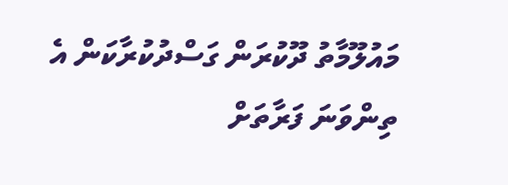މައުލޫމާތު ދޫކުރަން ގަސްދުކުރާކަން އެ ތިންވަނަ ފަރާތަށް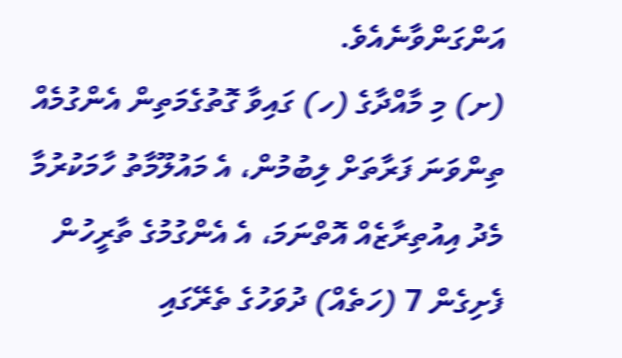އަންގަންވާނެއެވެ.
(ށ) މި މާއްދާގެ (ހ) ގައިވާ ގޮތުގެމަތިން އެންގުމެއް ތިންވަނަ ފަރާތަށް ލިބުމުން، އެ މައުލޫމާތު ހާމަކުރުމާ މެދު އިއުތިރާޒެއް އޮތްނަމަ، އެ އެންގުމުގެ ތާރީހުން ފެށިގެން 7 (ހަތެއް) ދުވަހުގެ ތެރޭގައި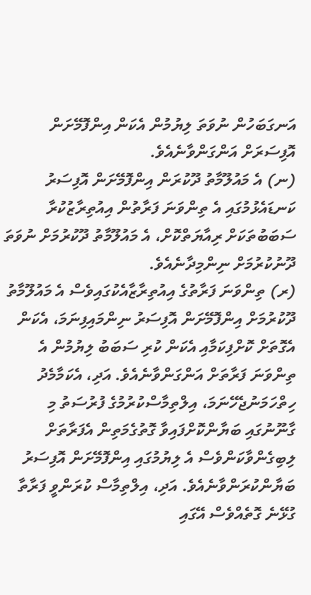އަނގަބަހުން ނުވަތަ ލިޔުމުން އެކަން އިންފޮމޭށަން އޮފިސަރަށް އަންގަންވާނެއެވެ.
(ނ) އެ މައުލޫމާތު ދޫކުރަން އިންފޮމޭށަން އޮފިސަރު ކަނޑައެޅުމުގައި އެ ތިންވަނަ ފަރާތުން އިއުތިރާޒުކުރާ ސަބަބުތަކަށް ރިއާޔަތްކޮށް، އެ މައުލޫމާތު ދޫކުރުމަށް ނުވަތަ ދޫނުކުރުމަށް ނިންމިދާނެއެވެ.
(ރ) ތިންވަނަ ފަރާތުގެ އިއުތިރާޒާއެކުގައިވެސް އެ މައުލޫމާތު ދޫކުރުމަށް އިންފޮމޭށަން އޮފިސަރު ނިންމައިފިނަމަ، އެކަން އެގޮތަށް ކޮށްފިކަމާއި އެކަން ކުރި ސަބަބު ލިޔުމުން އެ ތިންވަނަ ފަރާތަށް އަންގަންވާނެއެވެ. އަދި، އެކަމާމެދު ހިތްހަމަނުޖެހޭނަމަ، އިލްތިމާސްކުރުމުގެ ފުރުސަތު މި ގާނޫނުގައި ބަޔާންކޮށްފައިވާ ގޮތުގެމަތިން އެފަރާތަށް ލިބިގެންވާކަންވެސް އެ ލިޔުމުގައި އިންފޮމޭށަން އޮފިސަރު ބަޔާންކުރަންވާނެއެވެ. އަދި، އިލްތިމާސް ކުރަންވީ ފަރާތާ ގުޅޭނެ ގޮތެއްވެސް އޭގައި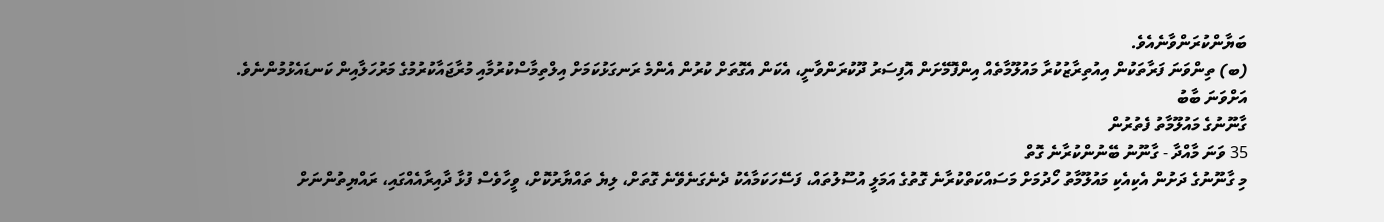ބަޔާންކުރަންވާނެއެވެ.
(ބ) ތިންވަނަ ފަރާތަކުން އިއުތިރާޒުކުރާ މައުލޫމާތެއް އިންފޮމޭށަން އޮފިސަރު ދޫކުރަންވާނީ، އެކަން އެގޮތަށް ކުރުން އެންމެ ރަނގަޅުކަމަށް އިލްތިމާސްކުރުމާއި މުރާޖައާކުރުމުގެ މަރުހަލާއިން ކަނޑައެޅުމުންނެވެ.
އަށްވަނަ ބާބު
ގާނޫނުގެ މައުލޫމާތު ފެތުރުން
35 ވަނަ މާއްދާ - ގާނޫނު ބޭނުންކުރާނެ ގޮތް
މި ގާނޫނުގެ ދަށުން އެކިއެކި މައުލޫމާތު ހޯދުމަށް މަސައްކަތްކުރާނެ ގޮތުގެ އަމަލީ އުސޫލުތައް، ފަސޭހަކަމާއެކު ދެނެގަނެވޭނެ ގޮތަށް، ލިޔެ ތައްޔާރުކޮށް، ވީހާވެސް ފުޅާ ދާއިރާއެއްގައި، ރައްޔިތުންނަށް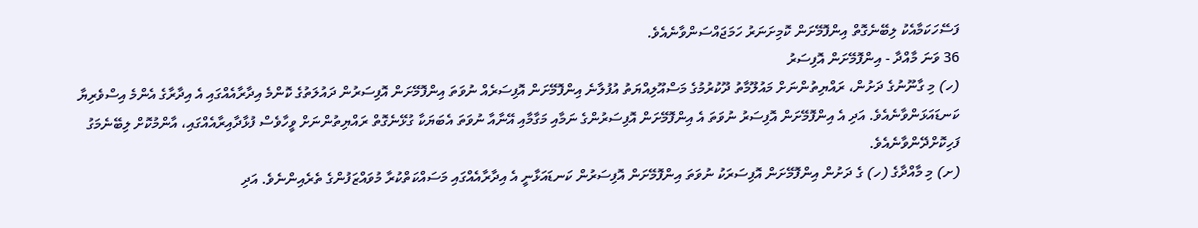ފަސޭހަކަމާއެކު ލިބޭނެގޮތް އިންފޮމޭށަން ކޮމިށަނަރު ހަމަޖައްސަންވާނެއެވެ.
36 ވަނަ މާއްދާ - އިންފޮމޭށަން އޮފިސަރު
(ހ) މި ގާނޫނުގެ ދަށުން، ރައްޔިތުންނަށް މައުލޫމާތު ދޫކުރުމުގެ މަސްއޫލިއްޔަތު އުފުލާނެ އިންފޮމޭށަން އޮފިސަރެއް ނުވަތަ އިންފޮމޭށަން އޮފިސަރުން ދައުލަތުގެ ކޮންމެ އިދާރާއެއްގައި އެ އިދާރާގެ އެންމެ އިސްވެރިޔާ ކަނޑައަޅަންވާނެއެވެ. އަދި އެ އިންފޮމޭށަން އޮފިސަރު ނުވަތަ އެ އިންފޮމޭށަން އޮފިސަރުންގެ ނަމާއި މަގާމާއި އޭނާއާ ނުވަތަ އެބަޔަކާ ގުޅޭނެގޮތް ރައްޔިތުންނަށް ވީހާވެސް ފުޅާދާއިރާއެއްގައި، އާންމުކޮށް ލިބޭނެމަގު ފަހިކޮށްދޭންވާނެއެވެ.
(ށ) މި މާއްދާގެ (ހ) ގެ ދަށުން އިންފޮމޭށަން އޮފިސަރަކު ނުވަތަ އިންފޮމޭށަން އޮފިސަރުން ކަނޑައަޅާނީ އެ އިދާރާއެއްގައި މަސައްކަތްކުރާ މުވައްޒަފުންގެ ތެރެއިންނެވެ. އަދި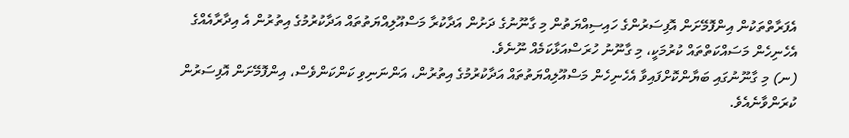އެފަރާތްތަކުން އިންފޮމޭށަން އޮފިސަރުންގެ ހައިސިއްޔަތުން މި ގާނޫނުގެ ދަށުން އަދާކުރާ މަސްއޫލިއްޔަތުތައް އަދާކުރުމުގެ އިތުރުން އެ އިދާރާއެއްގެ އެހެނިހެން މަސައްކަތްތައް ކުރުމަކީ، މި ގާނޫނު ހުރަސްއަޅާކަމެއް ނޫނެވެ.
(ނ) މި ގާނޫނުގައި ބަޔާންކޮށްފައިވާ އެހެނިހެން މަސްއޫލިއްޔަތުތައް އަދާކުރުމުގެ އިތުރުން، އަންނަނިވި ކަންކަންވެސް، އިންފޮމޭށަން އޮފިސަރުން ކުރަންވާނެއެވެ.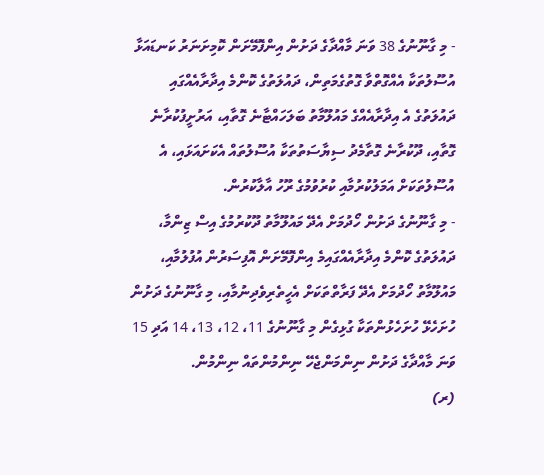- މި ގާނޫނުގެ 38 ވަނަ މާއްދާގެ ދަށުން އިންފޮމޭށަން ކޮމިށަނަރު ކަނޑައަޅާ އުސޫލުތަކާ އެއްގޮތްވާ ގޮތުގެމަތިން، ދައުލަތުގެ ކޮންމެ އިދާރާއެއްގައި ދައުލަތުގެ އެ އިދާރާއެއްގެ މައުލޫމާތު ބަލަހައްޓާނެ ގޮތާއި، އަރުށީފުކުރާނެ ގޮތާއި، ދޫކުރާނެ ގޮތާމެދު ސިޔާސަތުތަކާ އުސޫލުތައް އެކަށައަޅައި، އެ އުސޫލުތަކަށް އަމަލުކުރުމާއި ކުރުވުމުގެ ރޫހު އާލާކުރުން.
- މި ގާނޫނުގެ ދަށުން ހޯދުމަށް އެދޭ މައުލޫމާތު ދޫކުރުމުގެ އިސް ޒިންމާ، ދައުލަތުގެ ކޮންމެ އިދާރާއެއްގައިމެ އިންފޮމޭށަން އޮފިސަރުން އުފުލުމާއި، މައުލޫމާތު ހޯދުމަށް އެދޭ ފަރާތްތަކަށް އެހީތެރިވެދިނުމާއި، މި ގާނޫނުގެ ދަށުން ހުށަހެޅޭ ހުށަހެޅުންތަކާ ގުޅިގެން މި ގާނޫނުގެ 11، 12، 13، 14 އަދި 15 ވަނަ މާއްދާގެ ދަށުން ނިންމަންޖެހޭ ނިންމުންތައް ނިންމުން.
(ރ)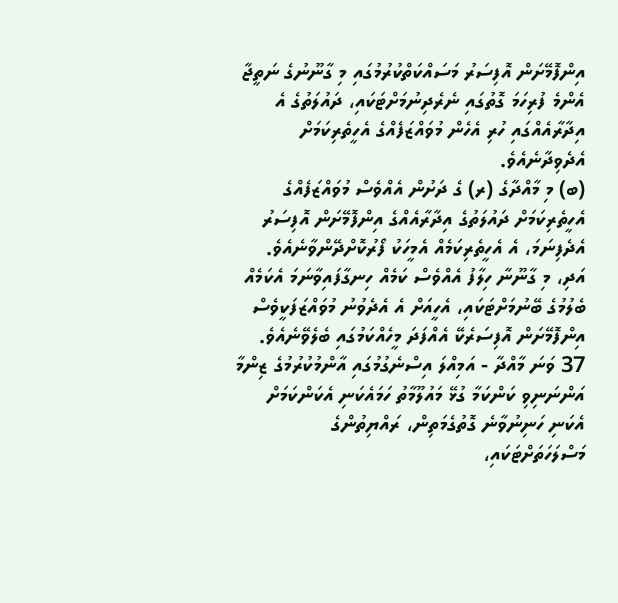އިންފޮމޭށަން އޮފިސަރު މަސައްކަތްކުރުމުގައި މި ގާނޫނުގެ ނަތީޖާ އެންމެ ފުރިހަމަ ގޮތުގައި ނެރެދިނުމަށްޓަކައި، ދައުލަތުގެ އެ އިދާރާއެއްގައި ހުރި އެހެން މުވައްޒަފެއްގެ އެހީތެރިކަމަށް އެދެވިދާނެއެވެ.
(ބ) މި މާއްދާގެ (ރ) ގެ ދަށުން އެއްވެސް މުވައްޒަފެއްގެ އެހީތެރިކަމަށް ދައުލަތުގެ އިދާރާއެއްގެ އިންފޮމޭށަން އޮފިސަރު އެދެފިނަމަ، އެ އެހީތެރިކަމެއް އެމީހަކު ފޯރުކޮށްދޭންވާނެއެވެ. އަދި، މި ގާނޫނާ ހިލާފު އެއްވެސް ކަމެއް ހިނގާފައިވާނަމަ އެކަމެއް ބެލުމުގެ ބޭނުމަށްޓަކައި، އެހީއަށް އެ އެދެވުނު މުވައްޒަފަކީވެސް އިންފޮމޭށަން އޮފިސަރެކޭ އެއްފަދަ މީހެއްކަމުގައި ބެލެވޭނެއެވެ.
37 ވަނަ މާއްދާ - އަމިއްލަ އިސްނެގުމުގައި އާންމުކުރުމުގެ ޒިންމާ
އަންނަނިވި ކަންކަމާ ގުޅޭ މައުލޫމާތު ހަމައެކަނި އެކަންކަމަށް އެކަނި ހަނިނުވާނެ ގޮތުގެމަތިން، ރައްޔިތުންގެ މަސްލަހަތަށްޓަކައި،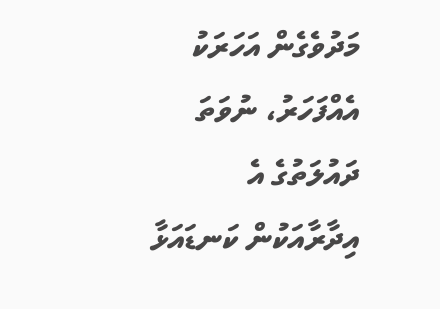މަދުވެގެން އަހަރަކު އެއްފަހަރު، ނުވަތަ ދައުލަތުގެ އެ އިދާރާއަކުން ކަނޑައަޅާ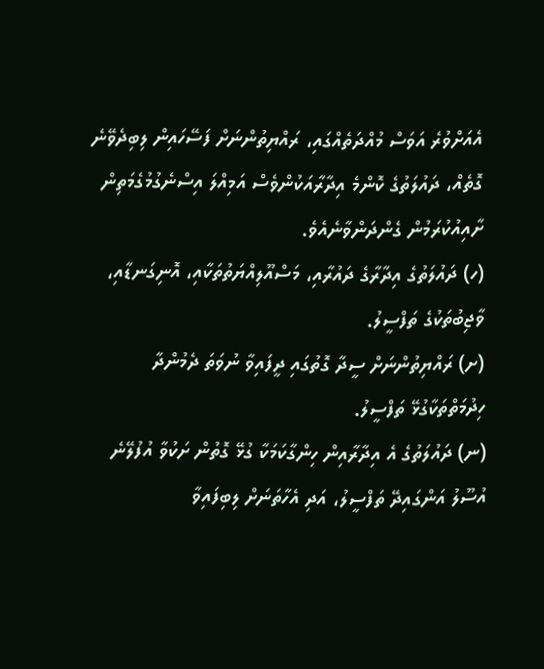އެއަށްވުރެ އަވަސް މުއްދަތެއްގައި، ރައްޔިތުންނަށް ފަސޭހައިން ލިބިދެވޭނެ ގޮތެއް، ދައުލަތުގެ ކޮންމެ އިދާރާއަކުންވެސް އަމިއްލަ އިސްނެގުމުގެމަތިން ށާއިއުކުރަމުން ގެންދަންވާނެއެވެ.
(ހ) ދައުލަތުގެ އިދާރާގެ ދައުރާއި، މަސްއޫލިއްޔަތުތަކާއި، އޮނިގަނޑާއި، ވާޖިބުތަކުގެ ތަފްސީލު.
(ށ) ރައްޔިތުންނަށް ސީދާ ގޮތުގައި ދީފައިވާ ނުވަތަ ދެމުންދާ ހިދުމަތްތަކާގުޅޭ ތަފްސީލު.
(ނ) ދައުލަތުގެ އެ އިދާރާއިން ހިންގާކަމަކާ ގުޅޭ ގޮތުން ށަކުވާ އުފުލޭނެ އުސޫލު އަންގައިދޭ ތަފްސީލު، އަދި އެހާތަނަށް ލިބިފައިވާ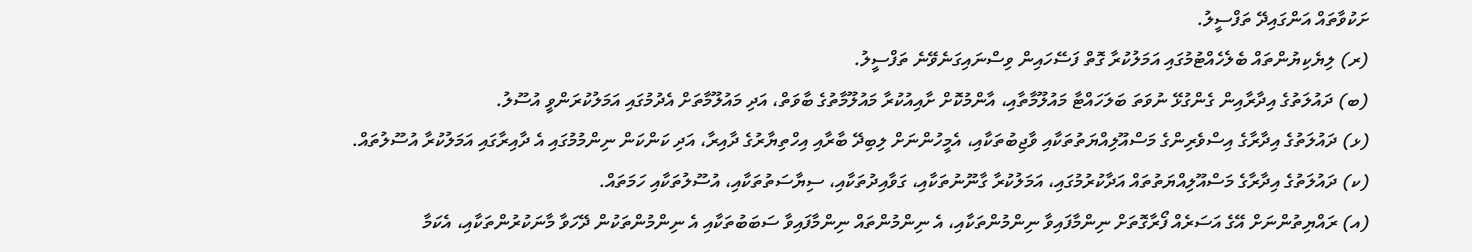ށަކުވާތައް އަންގައިދޭ ތަފްސީލު.
(ރ) ލިޔެކިޔުންތައް ބެލެހެއްޓުމުގައި އަމަލުކުރާ ގޮތް ފަސޭހައިން ވިސްނައިގަނެވޭނެ ތަފްސީލު.
(ބ) ދައުލަތުގެ އިދާރާއިން ގެންގުޅޭ ނުވަތަ ބަލަހައްޓާ މައުލޫމާތާއި، އާންމުކޮށް ށާއިއުކުރާ މައުލޫމާތުގެ ބާވަތް، އަދި މައުލޫމާތަށް އެދުމުގައި އަމަލުކުރަންވީ އުސޫލު.
(ޅ) ދައުލަތުގެ އިދާރާގެ އިސްވެރިންގެ މަސްއޫލިއްޔަތުތަކާއި ވާޖިބުތަކާއި، އެމީހުންނަށް ލިބިދޭ ބާރާއި އިހްތިޔާރުގެ ދާއިރާ، އަދި ކަންކަން ނިންމުމުގައި އެ ދާއިރާގައި އަމަލުކުރާ އުސޫލުތައް.
(ކ) ދައުލަތުގެ އިދާރާގެ މަސްއޫލިއްޔަތުތައް އަދާކުރުމުގައި، އަމަލުކުރާ ގާނޫނުތަކާއި، ގަވާއިދުތަކާއި، ސިޔާސަތުތަކާއި، އުސޫލުތަކާއި ހަމަތައް.
(އ) ރައްޔިތުންނަށް އޭގެ އަސަރެއް ފޯރާގޮތަށް ނިންމާފައިވާ ނިންމުންތަކާއި، އެ ނިންމުންތައް ނިންމާފައިވާ ސަބަބުތަކާއި އެ ނިންމުންތަކުން ދޭހަވާ މާނަކުރުންތަކާއި، އެކަމާ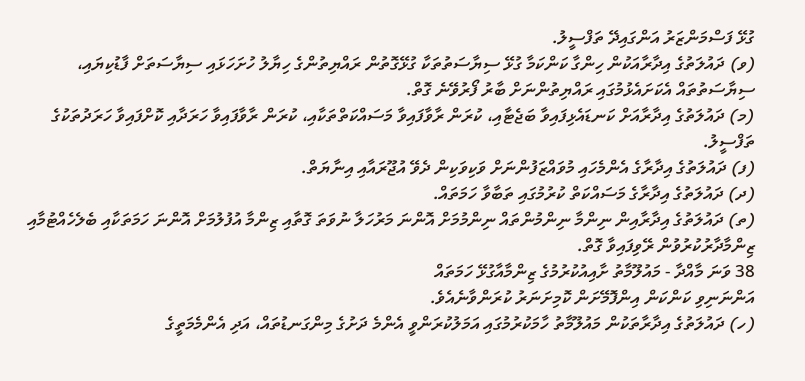ގުޅޭ ފަސްމަންޒަރު އަންގައިދޭ ތަފްސީލު.
(ވ) ދައުލަތުގެ އިދާރާއަކުން ހިންގާ ކަންކަމާ ގުޅޭ ސިޔާސަތުތަކާ ގުޅޭގޮތުން ރައްޔިތުންގެ ހިޔާލު ހުށަހަޅައި ސިޔާސަތަށް ފާޑުކިޔައި، ސިޔާސަތުތައް އެކަށައެޅުމުގައި ރައްޔިތުންނަށް ބާރު ފޯރުވޭނެ ގޮތް.
(މ) ދައުލަތުގެ އިދާރާއަށް ކަނޑައެޅިފައިވާ ބަޖެޓާއި، ކުރަން ރާވާފައިވާ މަސައްކަތްތަކާއި، ކުރަން ރާވާފައިވާ ހަރަދާއި ކޮށްފައިވާ ހަރަދުތަކުގެ ތަފްސީލު.
(ފ) ދައުލަތުގެ އިދާރާގެ އެންމެހައި މުވައްޒަފުންނަށް ވަކިވަކިން ދެވޭ އުޖޫރައާއި އިނާޔަތް.
(ދ) ދައުލަތުގެ އިދާރާގެ މަސައްކަތް ކުރުމުގައި ތަބާވާ ހަމަތައް.
(ތ) ދައުލަތުގެ އިދާރާއިން ނިންމާ ނިންމުންތައް ނިންމުމަށް އޮންނަ މަރުހަލާ ނުވަތަ ގޮތާއި ޒިންމާ އުފުލުމަށް އޮންނަ ހަމަތަކާއި ބެލެހެއްޓުމާއި ޒިންމާދާރުކުރުވުން ރޭވިފައިވާ ގޮތް.
38 ވަނަ މާއްދާ - މައުލޫމާތު ށާއިއުކުރުމުގެ ޒިންމާއާގުޅޭ ހަމަތައް
އަންނަނިވި ކަންކަން އިންފޮމޭށަން ކޮމިށަނަރު ކުރަންވާނެއެވެ.
(ހ) ދައުލަތުގެ އިދާރާތަކުން މައުލޫމާތު ހާމަކުރުމުގައި އަމަލުކުރަންވީ އެންމެ ދަށުގެ މިންގަނޑުތައް، އަދި އެންމެމަތީގެ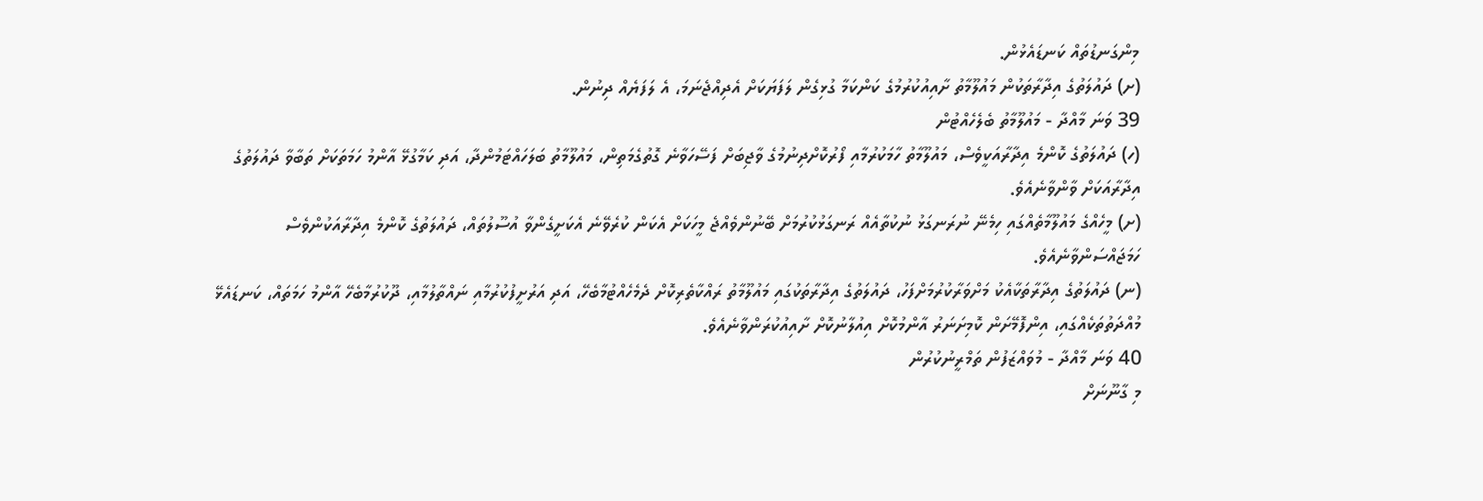މިންގަނޑުތައް ކަނޑައެޅުން.
(ށ) ދައުލަތުގެ އިދާރާތަކުން މައުލޫމާތު ށާއިއުކުރުމުގެ ކަންކަމާ ގުޅިގެން ލަފަޔަކަށް އެދިއްޖެނަމަ، އެ ލަފަޔެއް ދިނުން.
39 ވަނަ މާއްދާ - މައުލޫމާތު ބެލެހެއްޓުން
(ހ) ދައުލަތުގެ ކޮންމެ އިދާރާއަކީވެސް، މައުލޫމާތު ހާމަކުރުމާއި ފޯރުކޮށްދިނުމުގެ ވާޖިބަށް ފަސޭހަވާނެ ގޮތުގެމަތިން، މައުލޫމާތު ބަލަހައްޓަމުންދާ، އަދި ކަމާގުޅޭ އާންމު ހަމަތަކަށް ތަބާވާ ދައުލަތުގެ އިދާރާއަކަށް ވާންވާނެއެވެ.
(ށ) މީހެއްގެ މައުލޫމާތެއްގައި ހިމެނޭ ނުރަނގަޅު ނުކުތާއެއް ރަނގަޅުކުރުމަށް ބޭނުންވެއްޖެ މީހަކަށް އެކަން ކުރެވޭނެ އެކަށީގެންވާ އުސޫލުތައް، ދައުލަތުގެ ކޮންމެ އިދާރާއަކުންވެސް ހަމަޖައްސަންވާނެއެވެ.
(ނ) ދައުލަތުގެ އިދާރާތަކާއެކު މަށްވަރާކުރުމަށްފަހު، ދައުލަތުގެ އިދާރާތަކުގައި މައުލޫމާތު ރައްކާތެރިކޮށް ދެމެހެއްޓުމާބެހޭ، އަދި އަރުށީފުކުރުމާއި ނައްތާލުމާއި، ދޫކުރުމާބެހޭ އާންމު ހަމަތައް، ކަނޑައެޅޭ މުއްދަތުތަކެއްގައި، އިންފޮމޭށަން ކޮމިށަނަރު އާންމުކޮށް އިއުލާނުކޮށް ށާއިއުކުރަންވާނެއެވެ.
40 ވަނަ މާއްދާ - މުވައްޒަފުން ތަމްރީނުކުރުން
މި ގާނޫނަށް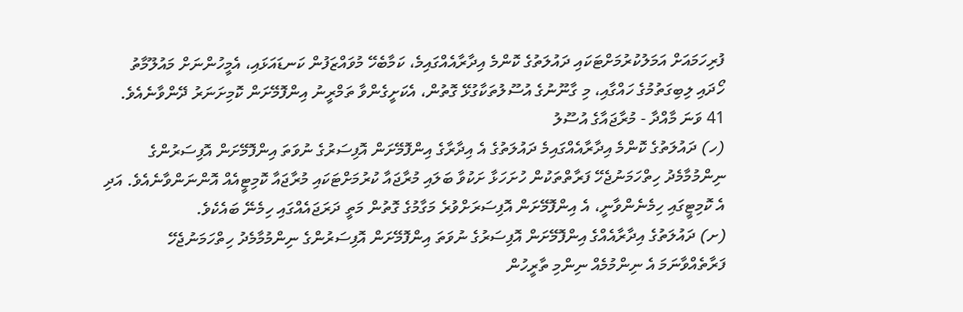ފުރިހަމައަށް އަމަލުކުރުމަށްޓަކައި ދައުލަތުގެ ކޮންމެ އިދާރާއެއްގައިމެ، ކަމާބެހޭ މުވައްޒަފުން ކަނޑައަޅައި، އެމީހުންނަށް މައުލޫމާތު ހޯދައި ލިބިގަތުމުގެ ހައްގާއި، މި ގާނޫނުގެ އުސޫލުތަކާގުޅޭ ގޮތުން، އެކަށީގެންވާ ތަމްރީނު އިންފޮމޭށަން ކޮމިށަނަރު ދޭންވާނެއެވެ.
41 ވަނަ މާއްދާ - މުރާޖައާގެ އުސޫލު
(ހ) ދައުލަތުގެ ކޮންމެ އިދާރާއެއްގައިމެ ދައުލަތުގެ އެ އިދާރާގެ އިންފޮމޭށަން އޮފިސަރުގެ ނުވަތަ އިންފޮމޭށަން އޮފިސަރުންގެ ނިންމުމާމެދު ހިތްހަމަނުޖެހޭ ފަރާތްތަކުން ހުށަހަޅާ ށަކުވާ ބަލައި މުރާޖައާ ކުރުމަށްޓަކައި މުރާޖައާ ކޮމިޓީއެއް އޮންނަންވާނެއެވެ. އަދި އެ ކޮމިޓީގައި ހިމެނެންވާނީ، އެ އިންފޮމޭށަން އޮފިސަރަށްވުރެ މަގާމުގެ ގޮތުން މަތީ ދަރަޖައެއްގައި ހިމެނޭ ބައެކެވެ.
(ށ) ދައުލަތުގެ އިދާރާއެއްގެ އިންފޮމޭށަން އޮފިސަރުގެ ނުވަތަ އިންފޮމޭށަން އޮފިސަރުންގެ ނިންމުމާމެދު ހިތްހަމަނުޖެހޭ ފަރާތެއްވާނަމަ އެ ނިންމުމެއް ނިންމި ތާރީހުން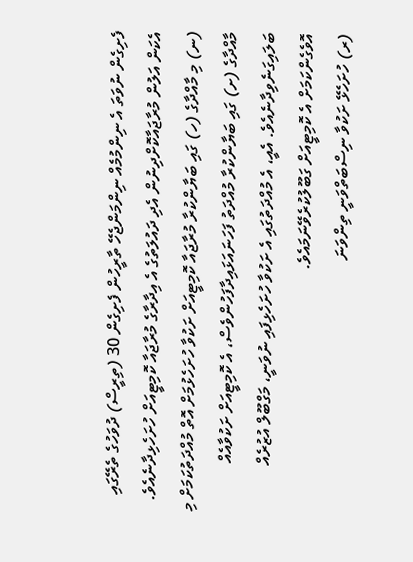ފެށިގެން ނުވަތަ އެ ނިންމުމެއް ނިންމަންޖެހޭ ތާރީހުން ފެށިގެން 30 (ތިރީސް) ދުވަހުގެ ތެރޭގައި އެކަން އަލުން މުރާޖައާކޮށްދިނުން އެދި ދައުލަތުގެ އެ އިދާރާގެ މުރާޖައާ ކޮމިޓީއަށް ހުށަހެޅިދާނެއެވެ.
(ނ) މި މާއްދާގެ (ހ) ގައި ބަޔާންކުރާ މުރާޖައާ ކޮމިޓީއަށް ށަކުވާ ހުށަހެޅުމަށް އޮތް މުއްދަތުކަމަށް މި މާއްދާގެ (ށ) ގައި ބަޔާންކުރާ މުއްދަތު ފަހަނައަޅައިދާފަހުންވެސް، އެ ކޮމިޓީއަށް ށަކުވާއެއް ބަލައިގަނެވިދާނެއެވެ. އެއީ، އެ މުއްދަތުގައި އެ ށަކުވާ ހުށަހެޅިފައި ނުވަނީ، މަގްބޫލް އުޒުރެއް އޮވެގެންކަމަށް އެ ކޮމިޓީއަށް ގަބޫލުކުރެވޭނަމައެވެ.
(ރ) ހުށަހެޅޭ ށަކުވާ ނިސްބަތްވަނީ ތިންވަނަ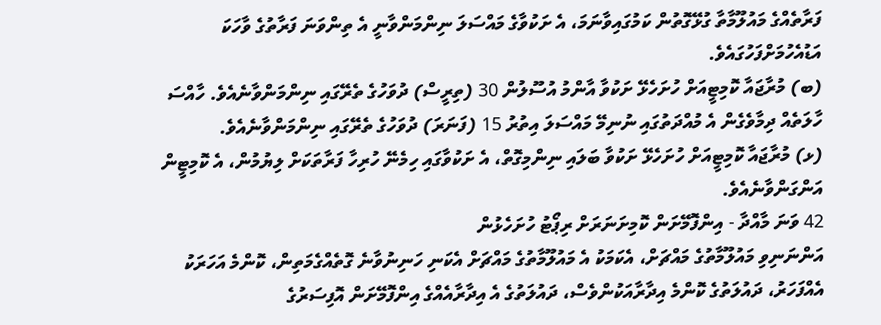ފަރާތެއްގެ މައުލޫމާތާ ގުޅޭގޮތުން ކަމުގައިވާނަމަ، އެ ށަކުވާގެ މައްސަލަ ނިންމަންވާނީ އެ ތިންވަނަ ފަރާތުގެ ވާހަކަ އަޑުއެހުމަށްފަހުގައެވެ.
(ބ) މުރާޖައާ ކޮމިޓީއަށް ހުށަހެޅޭ ށަކުވާ އާންމު އުސޫލުން 30 (ތިރީސް) ދުވަހުގެ ތެރޭގައި ނިންމަންވާނެއެވެ. ހާއްސަ ހާލަތެއް ދިމާވެގެން އެ މުއްދަތުގައި ނުނިމޭ މައްސަލަ އިތުރު 15 (ފަނަރަ) ދުވަހުގެ ތެރޭގައި ނިންމަންވާނެއެވެ.
(ޅ) މުރާޖައާ ކޮމިޓީއަށް ހުށަހެޅޭ ށަކުވާ ބަލައި ނިންމިގޮތް، އެ ށަކުވާގައި ހިމެނޭ ހުރިހާ ފަރާތަކަށް ލިޔުމުން، އެ ކޮމިޓީން އަންގަންވާނެއެވެ.
42 ވަނަ މާއްދާ - އިންފޮމޭށަން ކޮމިށަނަރަށް ރިޕޯޓު ހުށަހެޅުން
އަންނަނިވި މައުލޫމާތުގެ މައްޗަށް، އެކަމަކު އެ މައުލޫމާތުގެ މައްޗަށް އެކަނި ހަނިނުވާނެ ގޮތެއްގެމަތިން، ކޮންމެ އަހަރަކު އެއްފަހަރު، ދައުލަތުގެ ކޮންމެ އިދާރާއަކުންވެސް، ދައުލަތުގެ އެ އިދާރާއެއްގެ އިންފޮމޭށަން އޮފިސަރުގެ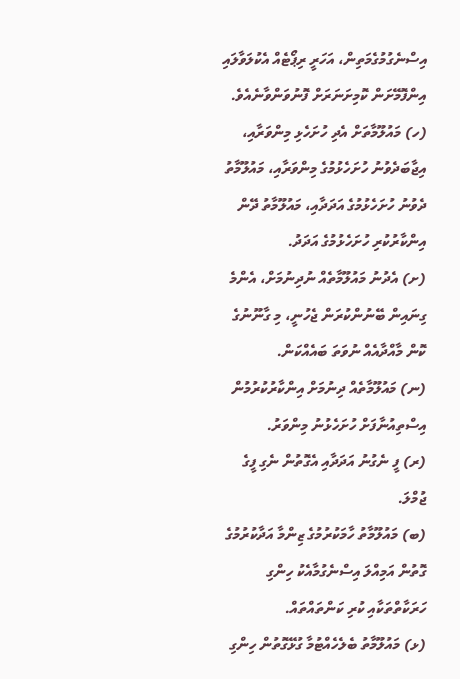އިސްނެގުމުގެމަތިން، އަހަރީ ރިޕޯޓެއް އެކުލަވާލައި އިންފޮމޭށަން ކޮމިށަނަރަށް ފޮނުވަންވާނެއެވެ.
(ހ) މައުލޫމާތަށް އެދި ހުށަހެޅި މިންވަރާއި، އިޖާބަދެވުނު ހުށަހެޅުމުގެ މިންވަރާއި، މައުލޫމާތު ދެވުނު ހުށަހެޅުމުގެ އަދަދާއި، މައުލޫމާތު ދޭން އިންކާރުކުރި ހުށަހެޅުމުގެ އަދަދު.
(ށ) އެދުނު މައުލޫމާތެއް ނުދިނުމަށް، އެންމެ ގިނައިން ބޭނުންކުރަން ޖެހުނީ، މި ގާނޫނުގެ ކޮން މާއްދާއެއް ނުވަތަ ބައެއްކަން.
(ނ) މައުލޫމާތެއް ދިނުމަށް އިންކާރުކުރުމުން އިސްތިއުނާފަށް ހުށަހެޅުނު މިންވަރު.
(ރ) ފީ ނެގުނު އަދަދާއި އެގޮތުން ނެގި ފީގެ ޖުމްލަ.
(ބ) މައުލޫމާތު ހާމަކުރުމުގެ ޒިންމާ އަދާކުރުމުގެ ގޮތުން އަމިއްލަ އިސްނެގުމާއެކު ހިންގި ހަރަކާތްތަކާއި ކުރި ކަންތައްތައް.
(ޅ) މައުލޫމާތު ބެލެހެއްޓުމާ ގުޅޭގޮތުން ހިންގި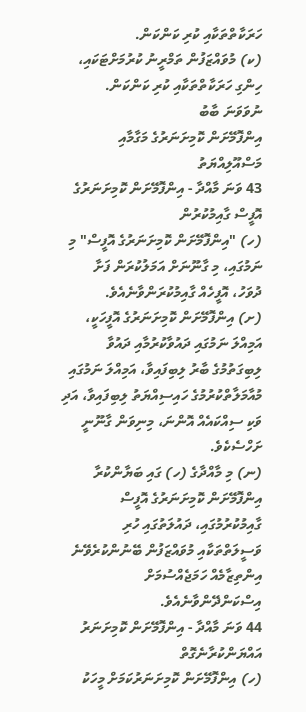ހަރަކާތްތަކާއި ކުރި ކަންކަން.
(ކ) މުވައްޒަފުން ތަމްރީނު ކުރުމަށްޓަކައި، ހިންގި ހަރަކާތްތަކާއި ކުރި ކަންކަން.
ނުވަވަނަ ބާބު
އިންފޮމޭށަން ކޮމިށަނަރުގެ މަގާމާއި މަސްއޫލިއްޔަތު
43 ވަނަ މާއްދާ - އިންފޮމޭށަން ކޮމިށަނަރުގެ އޮފީސް ގާއިމުކުރުން
(ހ) "އިންފޮމޭށަން ކޮމިށަނަރުގެ އޮފީސް" މި ނަމުގައި، މި ގާނޫނަށް އަމަލުކުރަން ފަށާ ދުވަހު، އޮފީހެއް ގާއިމުކުރަންވާނެއެވެ.
(ށ) އިންފޮމޭށަން ކޮމިށަނަރުގެ އޮފީހަކީ، އަމިއްލަ ނަމުގައި ދައުވާކުރުމާއި ދައުވާ ލިބިގަތުމުގެ ބާރު ލިބިފައިވާ، އަމިއްލަ ނަމުގައި މުއާމަލާތްކުރުމުގެ ހައިސިއްޔަތު ލިބިފައިވާ، އަދި ވަކި ސިއްކައެއް އޮންނަ، މިނިވަން ގާނޫނީ ށަހްސެކެވެ.
(ނ) މި މާއްދާގެ (ހ) ގައި ބަޔާންކުރާ އިންފޮމޭށަން ކޮމިށަނަރުގެ އޮފީސް ގާއިމުކުރުމުގައި، ދައުލަތުގައި ހުރި ވަސީލަތްތަކާއި މުވައްޒަފުން ބޭނުންކުރެވޭނެ އިންތިޒާމެއް ހަމަޖެއްސުމަށް އިސްކަންދޭންވާނެއެވެ.
44 ވަނަ މާއްދާ - އިންފޮމޭށަން ކޮމިށަނަރު އައްޔަންކުރާނެގޮތް
(ހ) އިންފޮމޭށަން ކޮމިށަނަރުކަމަށް މީހަކު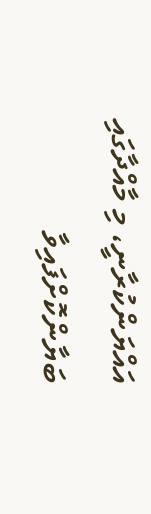އައްޔަންކުރާނީ، މި މާއްދާގައި ބަޔާންކޮށްފައިވާ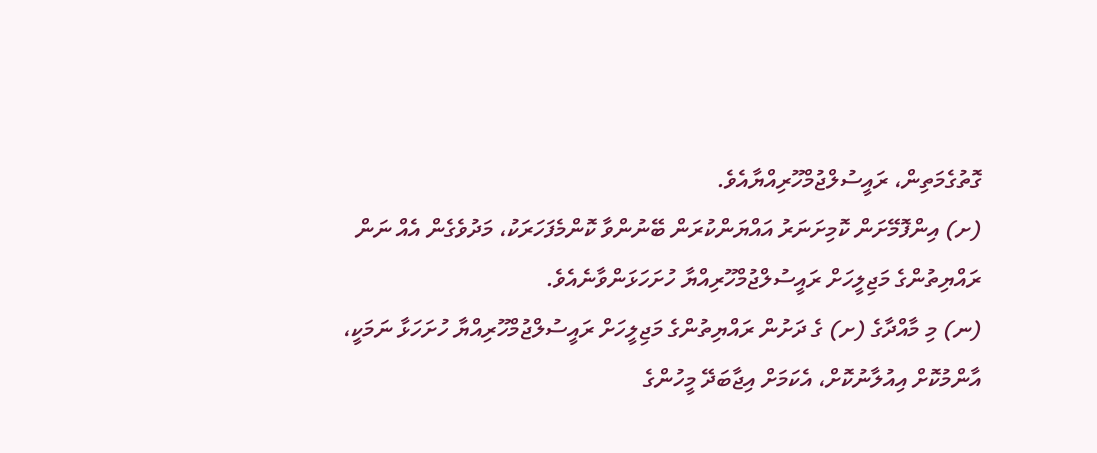ގޮތުގެމަތިން، ރައީސުލްޖުމްހޫރިއްޔާއެވެ.
(ށ) އިންފޮމޭށަން ކޮމިށަނަރު އައްޔަންކުރަން ބޭނުންވާ ކޮންމެފަހަރަކު، މަދުވެގެން އެއް ނަން ރައްޔިތުންގެ މަޖިލީހަށް ރައީސުލްޖުމްހޫރިއްޔާ ހުށަހަޅަންވާނެއެވެ.
(ނ) މި މާއްދާގެ (ށ) ގެ ދަށުން ރައްޔިތުންގެ މަޖިލީހަށް ރައީސުލްޖުމްހޫރިއްޔާ ހުށަހަޅާ ނަމަކީ، އާންމުކޮށް އިއުލާނުކޮށް، އެކަމަށް އިޖާބަދޭ މީހުންގެ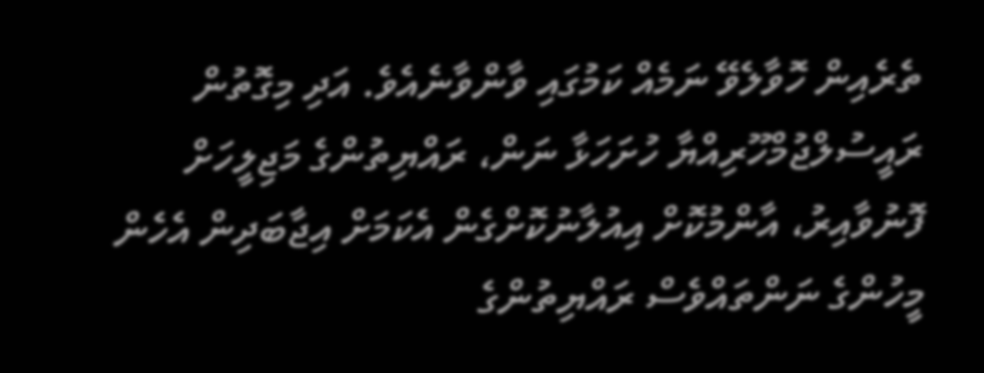ތެރެއިން ހޮވާލެވޭ ނަމެއް ކަމުގައި ވާންވާނެއެވެ. އަދި މިގޮތުން ރައީސުލްޖުމްހޫރިއްޔާ ހުށަހަޅާ ނަން، ރައްޔިތުންގެ މަޖިލީހަށް ފޮނުވާއިރު، އާންމުކޮށް އިއުލާނުކޮށްގެން އެކަމަށް އިޖާބަދިން އެހެން މީހުންގެ ނަންތައްވެސް ރައްޔިތުންގެ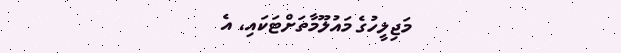މަޖިލީހުގެ މައުލޫމާތަށްޓަކައި، އެ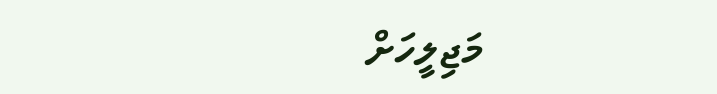މަޖިލީހަށް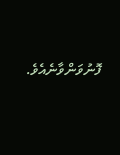ފޮނުވަންވާނެއެވެ.